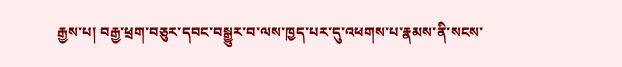རྒྱས་པ། བརྒྱ་ཕྲག་བཅུར་དབང་བསྒྱུར་བ་ལས་ཁྱད་པར་དུ་འཕགས་པ་རྣམས་ནི་སངས་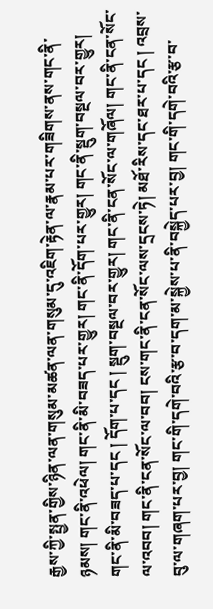རྒྱས་ཀྱི་སྤྱན་གྱིས་ཉིན་ལན་གསུམ་མཚན་ལན་གསུམ་དུ་འཇིག་རྟེན་ལ་རྣམ་པར་གཟིགས་ནས་གང་ནི་ཉམས། གང་ནི་འཕེལ། གང་ནི་མི་བཟད་པར་གྱུར། གང་ནི་དོག་པར་གྱུར། གང་ནི་སྡུག་བསྔལ་བར་གྱུར། གང་ནི་མི་བཟད་པ་དང ། དོག་པ་དང ། སྡུག་བསྔལ་བར་གྱུར། གང་ནི་ངན་སོང་ལ་གཞོལ། གང་ནི་ངན་སོང་ལ་འབབ། གང་ནི་ངན་སོང་ལ་བབ། ངས་གང་ནི་ངན་སོང་ལས་དྲངས་ཏེ། མཐོ་རིས་དང་ཐར་པ་དང ། འབྲས་བུ་ལ་གཞག་པར་བྱ། གང་གི་དགེ་བའི་རྩ་བ་དག་མ་སྐྱེས་པ་ནི་བསྐྱེད་པར་བྱ། གང་གི་དགེ་བའི་རྩ་བ་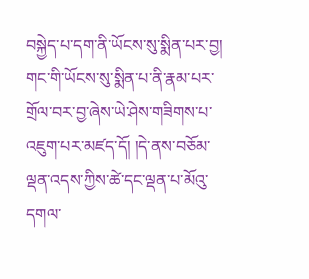བསྐྱེད་པ་དག་ནི་ཡོངས་སུ་སྨིན་པར་བྱ། གང་གི་ཡོངས་སུ་སྨིན་པ་ནི་རྣམ་པར་གྲོལ་བར་བྱ་ཞེས་ཡེ་ཤེས་གཟིགས་པ་འཇུག་པར་མཛད་དོ། །དེ་ནས་བཅོམ་ལྡན་འདས་ཀྱིས་ཚེ་དང་ལྡན་པ་མོའུ་དགལ་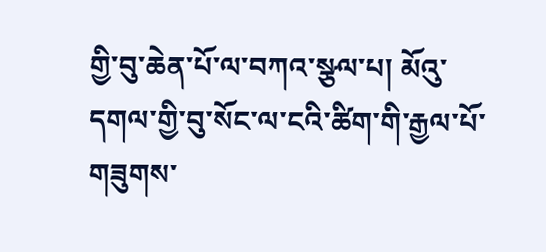གྱི་བུ་ཆེན་པོ་ལ་བཀའ་སྩལ་པ། མོའུ་དགལ་གྱི་བུ་སོང་ལ་ངའི་ཚིག་གི་རྒྱལ་པོ་གཟུགས་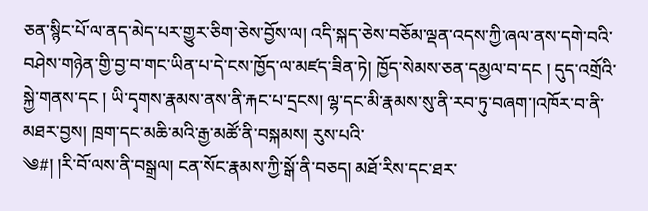ཅན་སྙིང་པོ་ལ་ནད་མེད་པར་གྱུར་ཅིག་ཅེས་བྱོས་ལ། འདི་སྐད་ཅེས་བཅོམ་ལྡན་འདས་ཀྱི་ཞལ་ནས་དགེ་བའི་བཤེས་གཉེན་གྱི་བྱ་བ་གང་ཡིན་པ་དེ་ངས་ཁྱོད་ལ་མཛད་ཟིན་ཏེ། ཁྱོད་སེམས་ཅན་དམྱལ་བ་དང ། དུད་འགྲོའི་སྐྱེ་གནས་དང ། ཡི་དྭགས་རྣམས་ནས་ནི་རྐང་པ་དྲངས། ལྷ་དང་མི་རྣམས་སུ་ནི་རབ་ཏུ་བཞག་།འཁོར་བ་ནི་མཐར་བྱས། ཁྲག་དང་མཆི་མའི་རྒྱ་མཚོ་ནི་བསྐམས། རུས་པའི་
༄#། །རི་བོ་ལས་ནི་བསྒྲལ། ངན་སོང་རྣམས་ཀྱི་སྒོ་ནི་བཅད། མཐོ་རིས་དང་ཐར་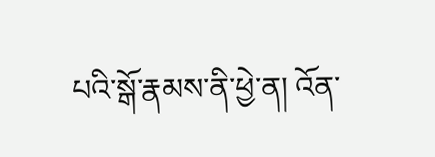པའི་སྒོ་རྣམས་ནི་ཕྱེ་ན། འོན་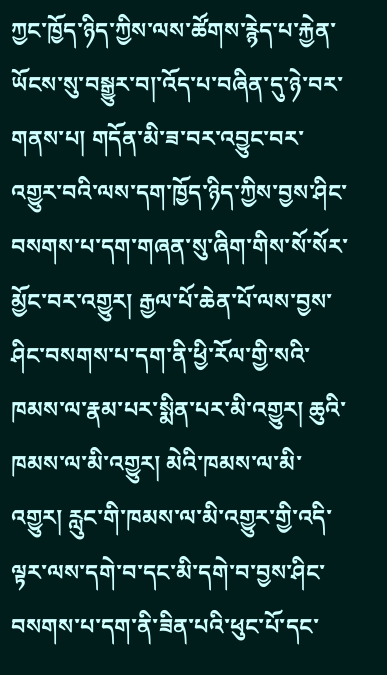ཀྱང་ཁྱོད་ཉིད་ཀྱིས་ལས་ཚོགས་རྙེད་པ་རྐྱེན་ཡོངས་སུ་བསྒྱུར་བ།་འོད་པ་བཞིན་དུ་ཉེ་བར་གནས་པ། གདོན་མི་ཟ་བར་འབྱུང་བར་འགྱུར་བའི་ལས་དག་ཁྱོད་ཉིད་ཀྱིས་བྱས་ཤིང་བསགས་པ་དག་གཞན་སུ་ཞིག་གིས་སོ་སོར་མྱོང་བར་འགྱུར། རྒྱལ་པོ་ཆེན་པོ་ལས་བྱས་ཤིང་བསགས་པ་དག་ནི་ཕྱི་རོལ་གྱི་སའི་ཁམས་ལ་རྣམ་པར་སྨིན་པར་མི་འགྱུར། ཆུའི་ཁམས་ལ་མི་འགྱུར། མེའི་ཁམས་ལ་མི་འགྱུར། རླུང་གི་ཁམས་ལ་མི་འགྱུར་གྱི་འདི་ལྟར་ལས་དགེ་བ་དང་མི་དགེ་བ་བྱས་ཤིང་བསགས་པ་དག་ནི་ཟིན་པའི་ཕུང་པོ་དང་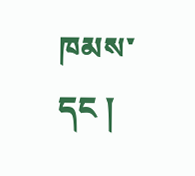ཁམས་དང །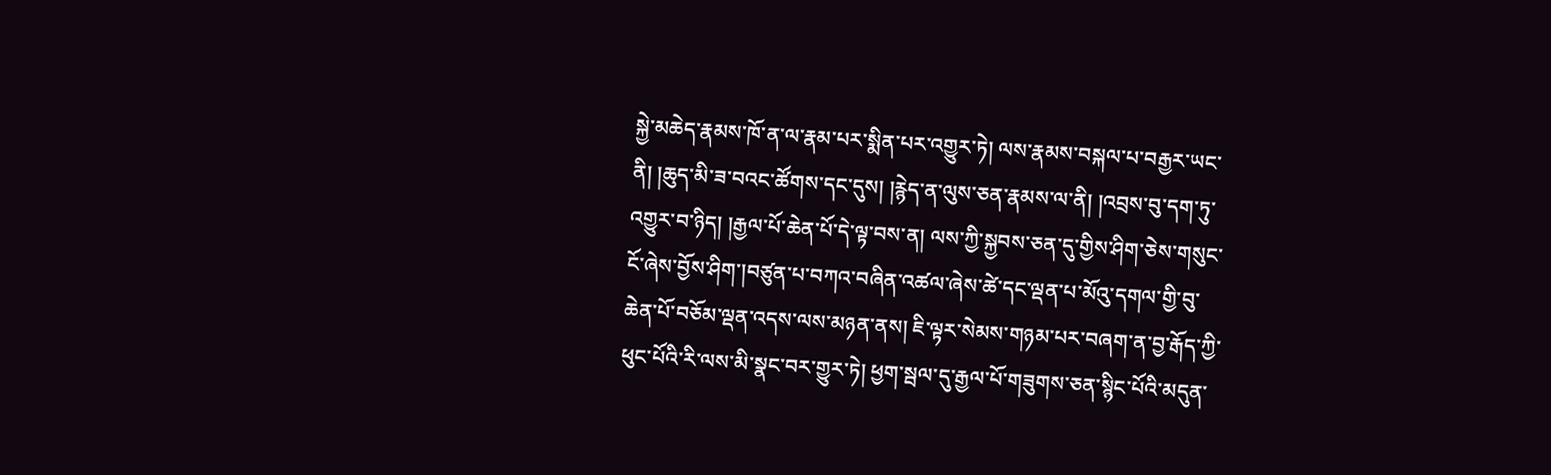སྐྱེ་མཆེད་རྣམས་ཁོ་ན་ལ་རྣམ་པར་སྨིན་པར་འགྱུར་ཏེ། ལས་རྣམས་བསྐལ་པ་བརྒྱར་ཡང་ནི། །ཆུད་མི་ཟ་བའང་ཚོགས་དང་དུས། །རྙེད་ན་ལུས་ཅན་རྣམས་ལ་ནི། །འབྲས་བུ་དག་ཏུ་འགྱུར་བ་ཉིད། །རྒྱལ་པོ་ཆེན་པོ་དེ་ལྟ་བས་ན། ལས་ཀྱི་སྐྱབས་ཅན་དུ་གྱིས་ཤིག་ཅེས་གསུང་ངོ་ཞེས་བྱོས་ཤིག་།བཙུན་པ་བཀའ་བཞིན་འཚལ་ཞེས་ཚེ་དང་ལྡན་པ་མོའུ་དགལ་གྱི་བུ་ཆེན་པོ་བཅོམ་ལྡན་འདས་ལས་མཉན་ནས། ཇི་ལྟར་སེམས་གཉམ་པར་བཞག་ན་བྱ་རྒོད་ཀྱི་ཕུང་པོའི་རི་ལས་མི་སྣང་བར་གྱུར་ཏེ། ཕྱག་སྦལ་དུ་རྒྱལ་པོ་གཟུགས་ཅན་སྙིང་པོའི་མདུན་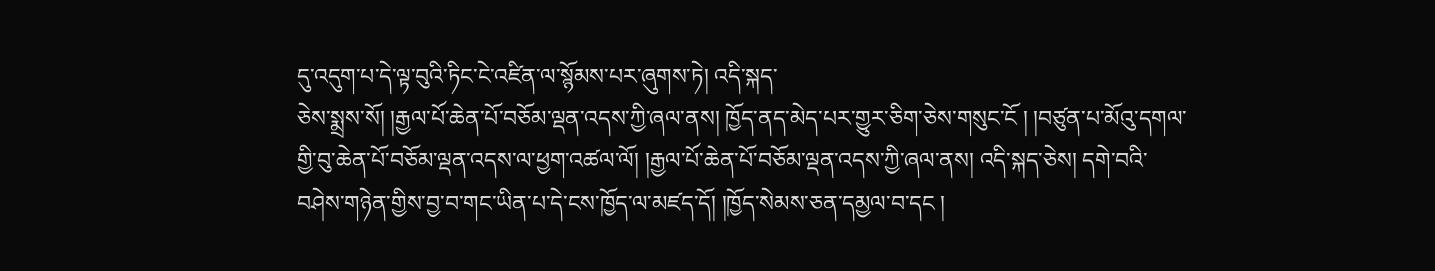དུ་འདུག་པ་དེ་ལྟ་བུའི་ཏིང་ངེ་འཛིན་ལ་སྙོམས་པར་ཞུགས་ཏེ། འདི་སྐད་
ཅེས་སྨྲས་སོ། །རྒྱལ་པོ་ཆེན་པོ་བཅོམ་ལྡན་འདས་ཀྱི་ཞལ་ནས། ཁྱོད་ནད་མེད་པར་གྱུར་ཅིག་ཅེས་གསུང་ངོ ། །བཙུན་པ་མོའུ་དགལ་གྱི་བུ་ཆེན་པོ་བཅོམ་ལྡན་འདས་ལ་ཕྱག་འཚལ་ལོ། །རྒྱལ་པོ་ཆེན་པོ་བཅོམ་ལྡན་འདས་ཀྱི་ཞལ་ནས། འདི་སྐད་ཅེས། དགེ་བའི་བཤེས་གཉེན་གྱིས་བྱ་བ་གང་ཡིན་པ་དེ་ངས་ཁྱོད་ལ་མཛད་དོ། །ཁྱོད་སེམས་ཅན་དམྱལ་བ་དང །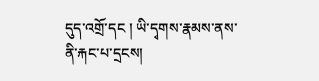དུད་འགྲོ་དང ། ཡི་དྭགས་རྣམས་ནས་ནི་རྐང་པ་དྲངས།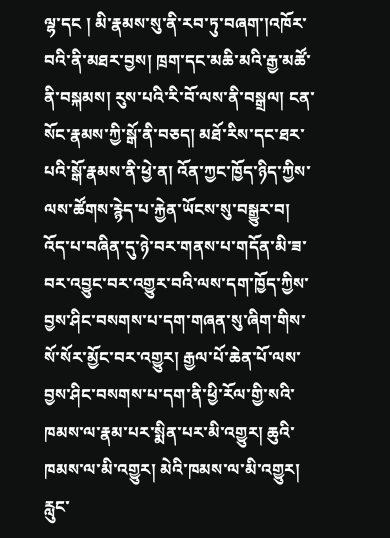ལྷ་དང ། མི་རྣམས་སུ་ནི་རབ་ཏུ་བཞག་།འཁོར་བའི་ནི་མཐར་བྱས། ཁྲག་དང་མཆི་མའི་རྒྱ་མཚོ་ནི་བསྐམས། རུས་པའི་རི་བོ་ལས་ནི་བསྒྲལ། ངན་སོང་རྣམས་ཀྱི་སྒོ་ནི་བཅད། མཐོ་རིས་དང་ཐར་པའི་སྒོ་རྣམས་ནི་ཕྱེ་ན། འོན་ཀྱང་ཁྱོད་ཉིད་ཀྱིས་ལས་ཚོགས་རྙེད་པ་རྐྱེན་ཡོངས་སུ་བསྒྱུར་བ། འོད་པ་བཞིན་དུ་ཉེ་བར་གནས་པ་གདོན་མི་ཟ་བར་འབྱུང་བར་འགྱུར་བའི་ལས་དག་ཁྱོད་ཀྱིས་བྱས་ཤིང་བསགས་པ་དག་གཞན་སུ་ཞིག་གིས་སོ་སོར་མྱོང་བར་འགྱུར། རྒྱལ་པོ་ཆེན་པོ་ལས་བྱས་ཤིང་བསགས་པ་དག་ནི་ཕྱི་རོལ་གྱི་སའི་ཁམས་ལ་རྣམ་པར་སྨིན་པར་མི་འགྱུར། ཆུའི་ཁམས་ལ་མི་འགྱུར། མེའི་ཁམས་ལ་མི་འགྱུར། རླུང་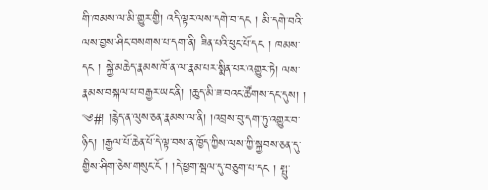གི་ཁམས་ལ་མི་གྱུར་གྱི། འདི་ལྟར་ལས་དགེ་བ་དང ། མི་དགེ་བའི་ལས་བྱས་ཤིང་བསགས་པ་དག་ནི། ཟིན་པའི་ཕུང་པོ་དང ། ཁམས་དང ། སྐྱེ་མཆེད་རྣམས་ཁོ་ན་ལ་རྣམ་པར་སྨིན་པར་འགྱུར་ཏེ། ལས་རྣམས་བསྐལ་པ་བརྒྱར་ཡང་ནི། །ཆུད་མི་ཟ་བའང་ཚོགས་དང་དུས། །
༄#། །རྙེད་ན་ལུས་ཅན་རྣམས་ལ་ནི། །འབྲས་བུ་དག་ཏུ་འགྱུར་བ་ཉིད། །རྒྱལ་པོ་ཆེན་པོ་དེ་ལྟ་བས་ན་ཁྱོད་ཀྱིས་ལས་ཀྱི་སྐྱབས་ཅན་དུ་གྱིས་ཤིག་ཅེས་གསུང་ངོ ། །དེ་ཕྱག་སྦལ་དུ་བཅུག་པ་དང ། སྤུ་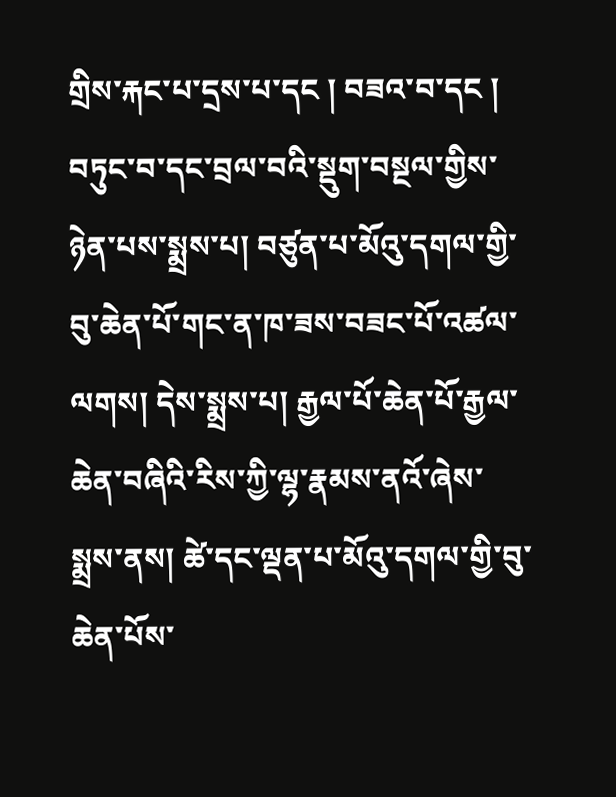གྲིས་རྐང་པ་དྲས་པ་དང ། བཟའ་བ་དང ། བཏུང་བ་དང་བྲལ་བའི་སྡུག་བསྔལ་གྱིས་ཉེན་པས་སྨྲས་པ། བཙུན་པ་མོའུ་དགལ་གྱི་བུ་ཆེན་པོ་གང་ན་ཁ་ཟས་བཟང་པོ་འཚལ་ལགས། དེས་སྨྲས་པ། རྒྱལ་པོ་ཆེན་པོ་རྒྱལ་ཆེན་བཞིའི་རིས་ཀྱི་ལྷ་རྣམས་ནའོ་ཞེས་སྨྲས་ནས། ཚེ་དང་ལྡན་པ་མོའུ་དགལ་གྱི་བུ་ཆེན་པོས་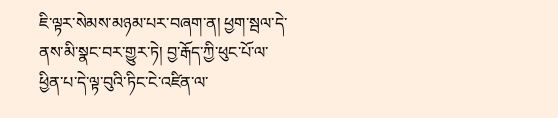ཇི་ལྟར་སེམས་མཉམ་པར་བཞག་ན། ཕྱག་སྦལ་དེ་ནས་མི་སྣང་བར་གྱུར་ཏེ། བྱ་རྒོད་ཀྱི་ཕུང་པོ་ལ་ཕྱིན་པ་དེ་ལྟ་བུའི་ཏིང་ངེ་འཛིན་ལ་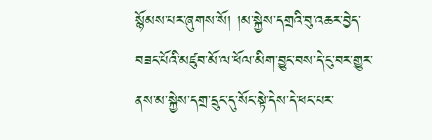སྙོམས་པར་ཞུགས་སོ། །མ་སྐྱེས་དགྲའི་བུ་འཆར་བྱེད་བཟང་པོའི་མཛུབ་མོ་ལ་ཕོལ་མིག་བྱུང་བས་དེ་ངུ་བར་གྱུར་ནས་མ་སྐྱེས་དགྲ་དྲུང་དུ་སོང་སྟེ་དེས་དེ་ཕང་པར་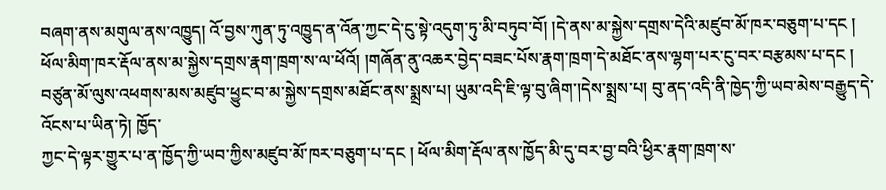བཞག་ནས་མགུལ་ནས་འཁྱུད། འོ་བྱས་ཀུན་ཏུ་འཁྱུད་ན་འོན་ཀྱང་དེ་ངུ་སྟེ་འདུག་ཏུ་མི་བཏུབ་བོ། །དེ་ནས་མ་སྐྱེས་དགྲས་དེའི་མཛུབ་མོ་ཁར་བཅུག་པ་དང ། ཕོལ་མིག་ཁར་རྡོལ་ནས་མ་སྐྱེས་དགྲས་རྣག་ཁྲག་ས་ལ་ཕོའོ། །གཞོན་ནུ་འཆར་བྱེད་བཟང་པོས་རྣག་ཁྲག་དེ་མཐོང་ནས་ལྷག་པར་ངུ་བར་བརྩམས་པ་དང ། བཙུན་མོ་ལུས་འཕགས་མས་མཛུབ་ཕྱུང་བ་མ་སྐྱེས་དགྲས་མཐོང་ནས་སྨྲས་པ། ཡུམ་འདི་ཇི་ལྟ་བུ་ཞིག་།དེས་སྨྲས་པ། བུ་ནད་འདི་ནི་ཁྱེད་ཀྱི་ཡབ་མེས་བརྒྱུད་དེ་འོངས་པ་ཡིན་ཏེ། ཁྱོད་
ཀྱང་དེ་ལྟར་གྱུར་པ་ན་ཁྱོད་ཀྱི་ཡབ་ཀྱིས་མཛུབ་མོ་ཁར་བཅུག་པ་དང ། ཕོལ་མིག་རྡོལ་ནས་ཁྱོད་མི་དུ་བར་བྱ་བའི་ཕྱིར་རྣག་ཁྲག་ས་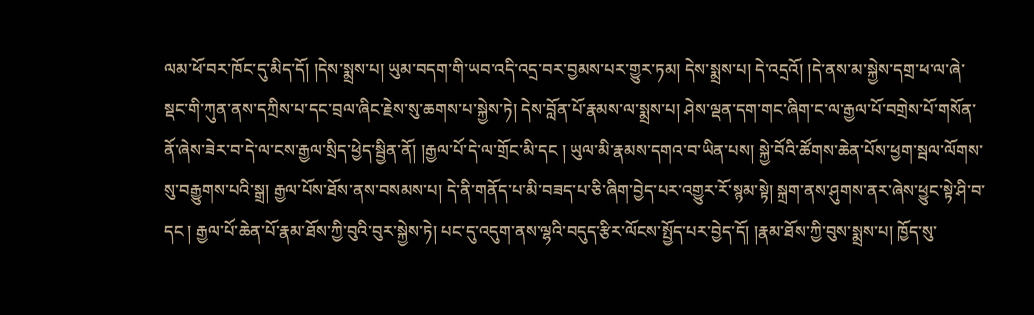ལམ་ཕོ་བར་ཁོང་དུ་མིད་དོ། །དེས་སྨྲས་པ། ཡུམ་བདག་གི་ཡབ་འདི་འདྲ་བར་བྱམས་པར་གྱུར་ཏམ། དེས་སྨྲས་པ། དེ་འདྲའོ། །དེ་ནས་མ་སྐྱེས་དགྲ་ཕ་ལ་ཞེ་སྡང་གི་ཀུན་ནས་དཀྲིས་པ་དང་བྲལ་ཞིང་རྗེས་སུ་ཆགས་པ་སྐྱེས་ཏེ། དེས་བློན་པོ་རྣམས་ལ་སྨྲས་པ། ཤེས་ལྡན་དག་གང་ཞིག་ང་ལ་རྒྱལ་པོ་བགྲེས་པོ་གསོན་ནོ་ཞེས་ཟེར་བ་དེ་ལ་ངས་རྒྱལ་སྲིད་ཕྱེད་སྦྱིན་ནོ། །རྒྱལ་པོ་དེ་ལ་གྲོང་མི་དང ། ཡུལ་མི་རྣམས་དགའ་བ་ཡིན་པས། སྐྱེ་བོའི་ཚོགས་ཆེན་པོས་ཕྱག་སྦལ་ལོགས་སུ་བརྒྱུགས་པའི་སྒྲ། རྒྱལ་པོས་ཐོས་ནས་བསམས་པ། དེ་ནི་གནོད་པ་མི་བཟད་པ་ཅི་ཞིག་བྱེད་པར་འགྱུར་རོ་སྙམ་སྟེ། སྐྲག་ནས་ཤུགས་ནར་ཞེས་ཕྱུང་སྟེ་ཤི་བ་དང ། རྒྱལ་པོ་ཆེན་པོ་རྣམ་ཐོས་ཀྱི་བུའི་བུར་སྐྱེས་ཏེ། པང་དུ་འདུག་ནས་ལྷའི་བདུད་རྩིར་ལོངས་སྤྱོད་པར་བྱེད་དོ། །རྣམ་ཐོས་ཀྱི་བུས་སྨྲས་པ། ཁྱོད་སུ་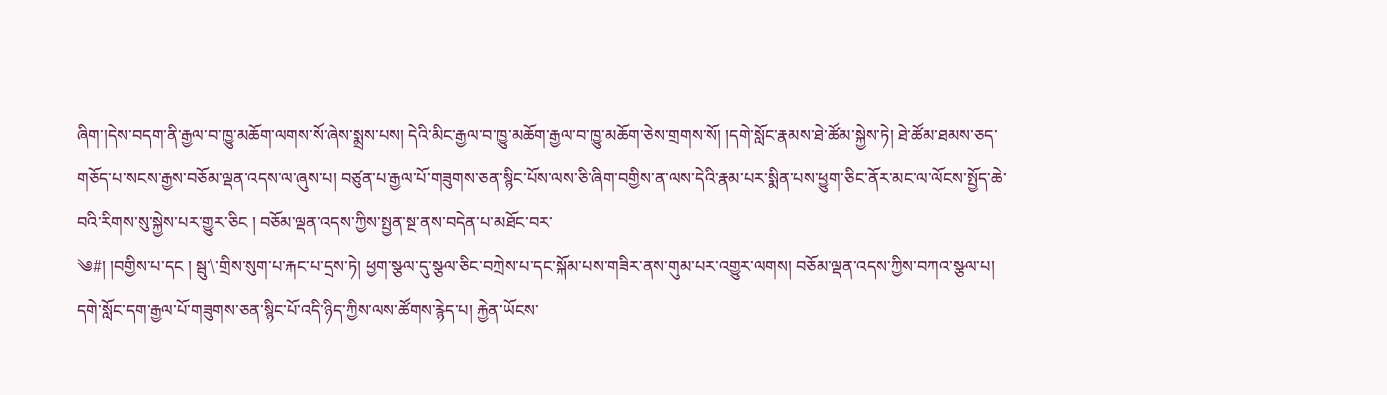ཞིག་།དེས་བདག་ནི་རྒྱལ་བ་ཁྱུ་མཆོག་ལགས་སོ་ཞེས་སྨྲས་པས། དེའི་མིང་རྒྱལ་བ་ཁྱུ་མཆོག་རྒྱལ་བ་ཁྱུ་མཆོག་ཅེས་གྲགས་སོ། །དགེ་སློང་རྣམས་ཐེ་ཚོམ་སྐྱེས་ཏེ། ཐེ་ཚོམ་ཐམས་ཅད་གཅོད་པ་སངས་རྒྱས་བཅོམ་ལྡན་འདས་ལ་ཞུས་པ། བཙུན་པ་རྒྱལ་པོ་གཟུགས་ཅན་སྙིང་པོས་ལས་ཅི་ཞིག་བགྱིས་ན་ལས་དེའི་རྣམ་པར་སྨིན་པས་ཕྱུག་ཅིང་ནོར་མང་ལ་ལོངས་སྤྱོད་ཆེ་བའི་རིགས་སུ་སྐྱེས་པར་གྱུར་ཅིང ། བཅོམ་ལྡན་འདས་ཀྱིས་སྤྱན་སྔ་ནས་བདེན་པ་མཐོང་བར་
༄#། །བགྱིས་པ་དང ། སྦུ་\་གྲིས་སུག་པ་རྐང་པ་དྲས་ཏེ། ཕྱག་སྩལ་དུ་སྩལ་ཅིང་བཀྲེས་པ་དང་སྐོམ་པས་གཟིར་ནས་གུམ་པར་འགྱུར་ལགས། བཅོམ་ལྡན་འདས་ཀྱིས་བཀའ་སྩལ་པ། དགེ་སློང་དག་རྒྱལ་པོ་གཟུགས་ཅན་སྙིང་པོ་འདི་ཉིད་ཀྱིས་ལས་ཚོགས་རྙེད་པ། རྐྱེན་ཡོངས་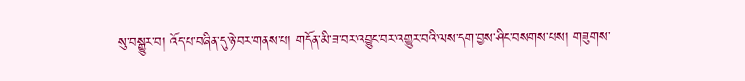སུ་བསྒྱུར་བ། འོད་པ་བཞིན་དུ་ཉེ་བར་གནས་པ། གདོན་མི་ཟ་བར་འབྱུང་བར་འགྱུར་བའི་ལས་དག་བྱས་ཤིང་བསགས་པས། གཟུགས་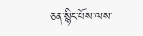ཅན་སྙིང་པོས་ལས་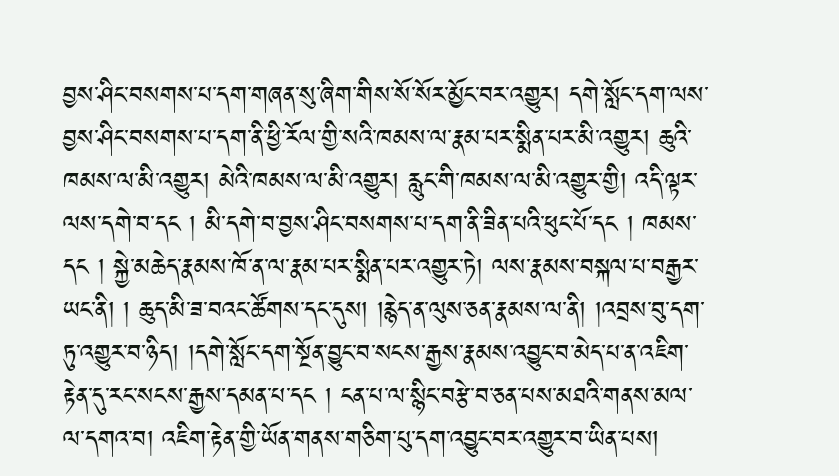བྱས་ཤིང་བསགས་པ་དག་གཞན་སུ་ཞིག་གིས་སོ་སོར་མྱོང་བར་འགྱུར། དགེ་སློང་དག་ལས་བྱས་ཤིང་བསགས་པ་དག་ནི་ཕྱི་རོལ་གྱི་སའི་ཁམས་ལ་རྣམ་པར་སྨིན་པར་མི་འགྱུར། ཆུའི་ཁམས་ལ་མི་འགྱུར། མེའི་ཁམས་ལ་མི་འགྱུར། རླུང་གི་ཁམས་ལ་མི་འགྱུར་གྱི། འདི་ལྟར་ལས་དགེ་བ་དང ། མི་དགེ་བ་བྱས་ཤིང་བསགས་པ་དག་ནི་ཟིན་པའི་ཕུང་པོ་དང ། ཁམས་དང ། སྐྱེ་མཆེད་རྣམས་ཁོ་ན་ལ་རྣམ་པར་སྨིན་པར་འགྱུར་ཏེ། ལས་རྣམས་བསྐལ་པ་བརྒྱར་ཡང་ནི། ། ཆུད་མི་ཟ་བའང་ཚོགས་དང་དུས། །རྙེད་ན་ལུས་ཅན་རྣམས་ལ་ནི། །འབྲས་བུ་དག་ཏུ་འགྱུར་བ་ཉིད། །དགེ་སློང་དག་སྔོན་བྱུང་བ་སངས་རྒྱས་རྣམས་འབྱུང་བ་མེད་པ་ན་འཇིག་རྟེན་དུ་རང་སངས་རྒྱས་དམན་པ་དང ། ངན་པ་ལ་སྙིང་བརྩེ་བ་ཅན་པས་མཐའི་གནས་མལ་ལ་དགའ་བ། འཇིག་རྟེན་གྱི་ཡོན་གནས་གཅིག་པུ་དག་འབྱུང་བར་འགྱུར་བ་ཡིན་པས།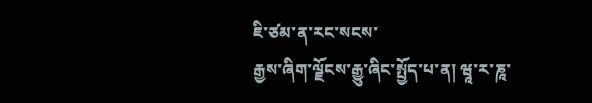ཇི་ཙམ་ན་རང་སངས་
རྒྱས་ཞིག་ལྗོངས་རྒྱུ་ཞིང་སྤྱོད་པ་ན། ཝཱ་ར་ཎཱ་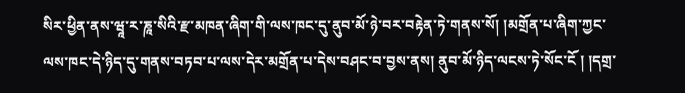སིར་ཕྱིན་ནས་ཝཱ་ར་ཎཱ་སིའི་རྫ་མཁན་ཞིག་གི་ལས་ཁང་དུ་ནུབ་མོ་ཉེ་བར་བརྟེན་ཏེ་གནས་སོ། །མགྲོན་པ་ཞིག་ཀྱང་ལས་ཁང་དེ་ཉིད་དུ་གནས་བཏབ་པ་ལས་དེར་མགྲོན་པ་དེས་བཤང་བ་བྱས་ནས། ནུབ་མོ་ཉིད་ལངས་ཏེ་སོང་ངོ ། །དགྲ་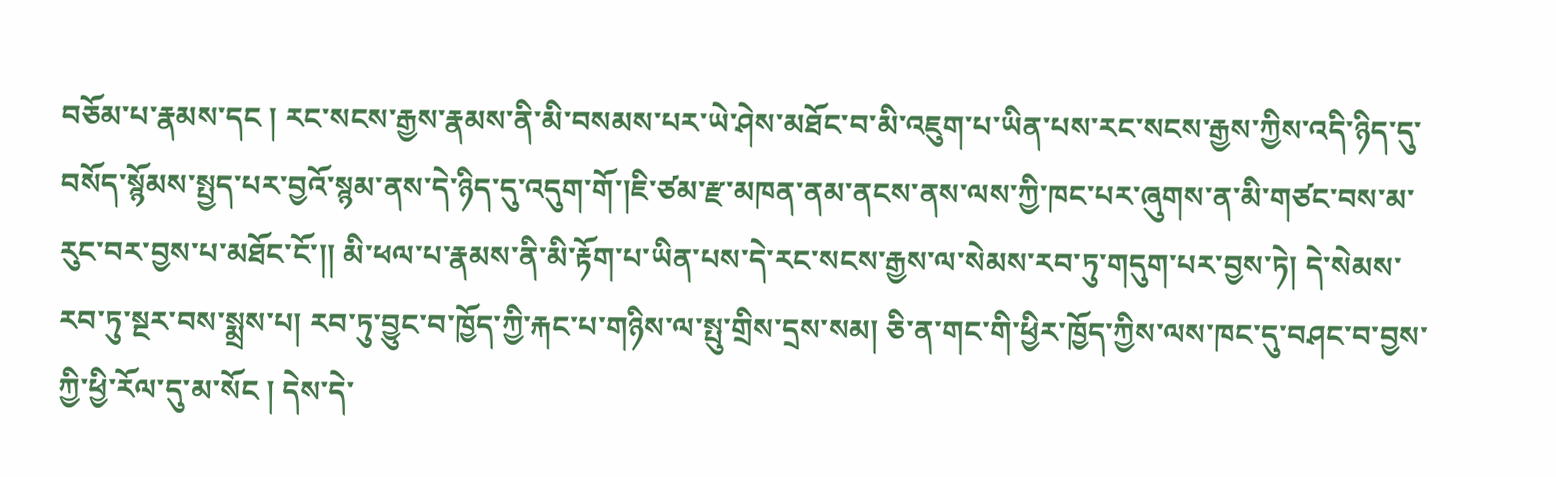བཅོམ་པ་རྣམས་དང ། རང་སངས་རྒྱས་རྣམས་ནི་མི་བསམས་པར་ཡེ་ཤེས་མཐོང་བ་མི་འཇུག་པ་ཡིན་པས་རང་སངས་རྒྱས་ཀྱིས་འདི་ཉིད་དུ་བསོད་སྙོམས་སྤྱད་པར་བྱའོ་སྙམ་ནས་དེ་ཉིད་དུ་འདུག་གོ་།ཇི་ཙམ་རྫ་མཁན་ནམ་ནངས་ནས་ལས་ཀྱི་ཁང་པར་ཞུགས་ན་མི་གཙང་བས་མ་རུང་བར་བྱས་པ་མཐོང་ངོ་།། མི་ཕལ་པ་རྣམས་ནི་མི་རྟོག་པ་ཡིན་པས་དེ་རང་སངས་རྒྱས་ལ་སེམས་རབ་ཏུ་གདུག་པར་བྱས་ཏེ། དེ་སེམས་རབ་ཏུ་སྔར་བས་སྨྲས་པ། རབ་ཏུ་བྱུང་བ་ཁྱོད་ཀྱི་རྐང་པ་གཉིས་ལ་སྤུ་གྲིས་དྲས་སམ། ཅི་ན་གང་གི་ཕྱིར་ཁྱོད་ཀྱིས་ལས་ཁང་དུ་བཤང་བ་བྱས་ཀྱི་ཕྱི་རོལ་དུ་མ་སོང ། དེས་དེ་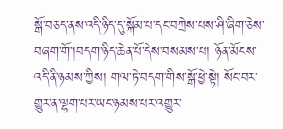སྒོ་བཅད་ནས་འདི་ཉིད་དུ་སྐོམ་པ་དང་བཀྲེས་པས་ཤི་ཞིག་ཅེས་བཞག་གོ་།བདག་ཉིད་ཆེན་པོ་དེས་བསམས་པ། ཉོན་མོངས་འདི་ནི་ཉམས་ཀྱིས། གལ་ཏེ་བདག་གིས་སྒོ་ཕྱེ་སྟེ། སོང་བར་གྱུར་ན་ལྷག་པར་ཡང་ཉམས་པར་འགྱུར་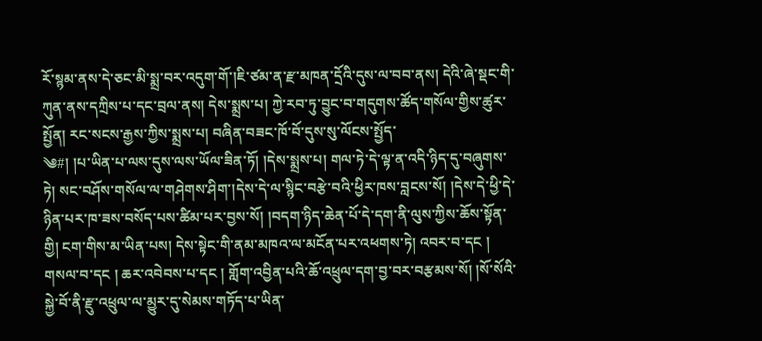རོ་སྙམ་ནས་དེ་ཅང་མི་སྨྲ་བར་འདུག་གོ་།ཇི་ཙམ་ན་རྫ་མཁན་དྲོའི་དུས་ལ་བབ་ནས། དེའི་ཞེ་སྡང་གི་ཀུན་ནས་དཀྲིས་པ་དང་བྲལ་ནས། དེས་སྨྲས་པ། ཀྱེ་རབ་ཏུ་བྱུང་བ་གདུགས་ཚོད་གསོལ་གྱིས་ཚུར་སྤྱོན། རང་སངས་རྒྱས་ཀྱིས་སྨྲས་པ། བཞིན་བཟང་ཁོ་བོ་དུས་སུ་ལོངས་སྤྱོད་
༄#། །པ་ཡིན་པ་ལས་དུས་ལས་ཡོལ་ཟིན་ཏོ། །དེས་སྨྲས་པ། གལ་ཏེ་དེ་ལྟ་ན་འདི་ཉིད་དུ་བཞུགས་ཏེ། སང་བཤོས་གསོལ་ལ་གཤེགས་ཤིག་།དེས་དེ་ལ་སྙིང་བརྩེ་བའི་ཕྱིར་ཁས་བླངས་སོ། །དེས་དེ་ཕྱི་དེ་ཉིན་པར་ཁ་ཟས་བསོད་པས་ཚིམ་པར་བྱས་སོ། །བདག་ཉིད་ཆེན་པོ་དེ་དག་ནི་ལུས་ཀྱིས་ཆོས་སྟོན་གྱི། ངག་གིས་མ་ཡིན་པས། དེས་སྟེང་གི་ནམ་མཁའ་ལ་མངོན་པར་འཕགས་ཏེ། འབར་བ་དང ། གསལ་བ་དང ། ཆར་འབེབས་པ་དང ། གློག་འབྱིན་པའི་ཆོ་འཕྲུལ་དག་བྱ་བར་བརྩམས་སོ། །སོ་སོའི་སྐྱེ་བོ་ནི་རྫུ་འཕྲུལ་ལ་མྱུར་དུ་སེམས་གཏོད་པ་ཡིན་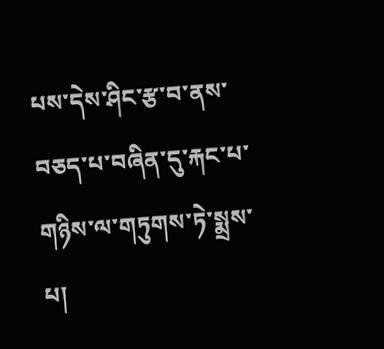པས་དེས་ཤིང་རྩ་བ་ནས་བཅད་པ་བཞིན་དུ་རྐང་པ་གཉིས་ལ་གཏུགས་ཏེ་སྨྲས་པ།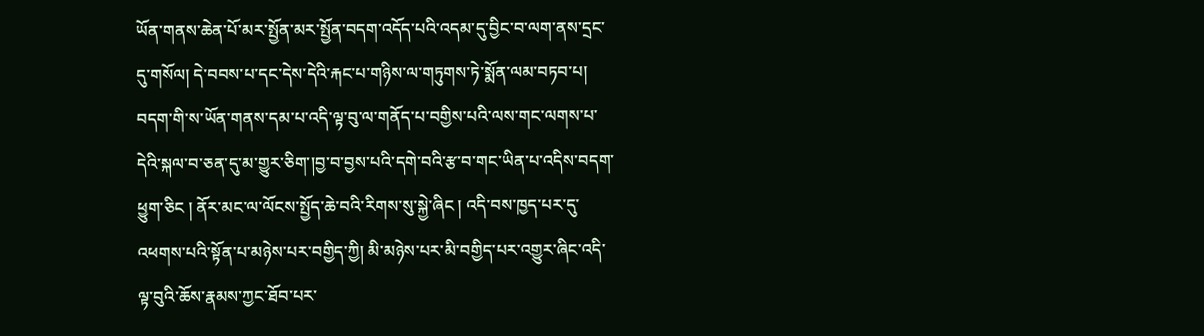ཡོན་གནས་ཆེན་པོ་མར་སྤྱོན་མར་སྤྱོན་བདག་འདོད་པའི་འདམ་དུ་བྱིང་བ་ལག་ནས་དྲང་དུ་གསོལ། དེ་བབས་པ་དང་དེས་དེའི་རྐང་པ་གཉིས་ལ་གཏུགས་ཏེ་སྨོན་ལམ་བཏབ་པ། བདག་གི་ས་ཡོན་གནས་དམ་པ་འདི་ལྟ་བུ་ལ་གནོད་པ་བགྱིས་པའི་ལས་གང་ལགས་པ་དེའི་སྐལ་བ་ཅན་དུ་མ་གྱུར་ཅིག་།བྱ་བ་བྱས་པའི་དགེ་བའི་རྩ་བ་གང་ཡིན་པ་འདིས་བདག་ཕྱུག་ཅིང ། ནོར་མང་ལ་ལོངས་སྤྱོད་ཆེ་བའི་རིགས་སུ་སྐྱེ་ཞིང ། འདི་བས་ཁྱད་པར་དུ་འཕགས་པའི་སྟོན་པ་མཉེས་པར་བགྱིད་ཀྱི། མི་མཉེས་པར་མི་བགྱིད་པར་འགྱུར་ཞིང་འདི་ལྟ་བུའི་ཆོས་རྣམས་ཀྱང་ཐོབ་པར་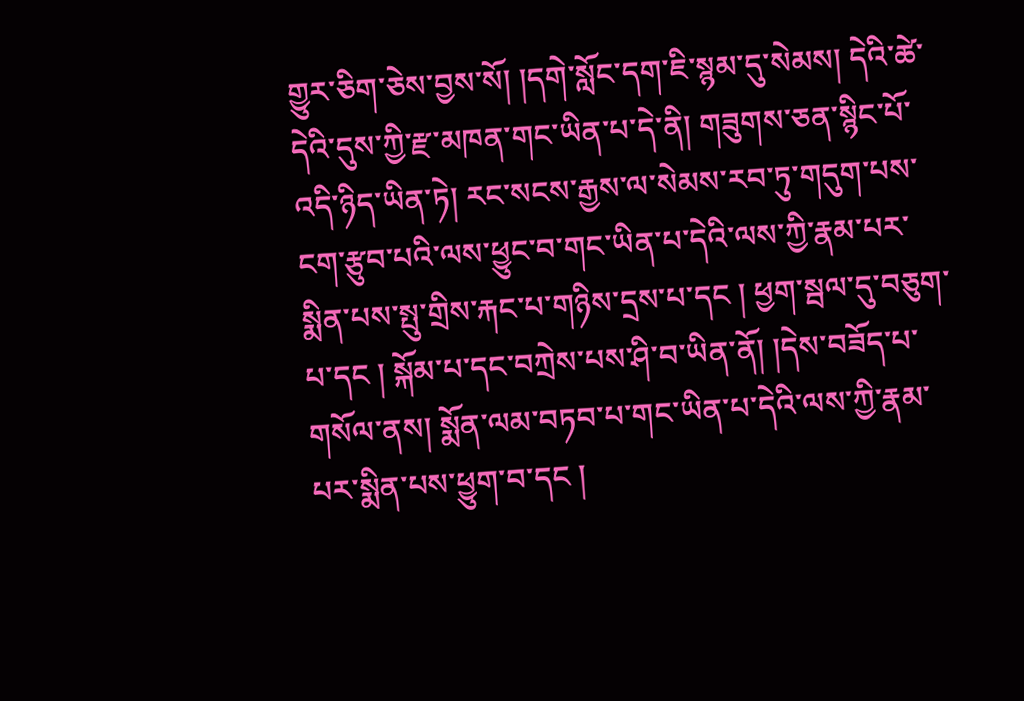གྱུར་ཅིག་ཅེས་བྱས་སོ། །དགེ་སློང་དག་ཇི་སྙམ་དུ་སེམས། དེའི་ཚེ་
དེའི་དུས་ཀྱི་རྫ་མཁན་གང་ཡིན་པ་དེ་ནི། གཟུགས་ཅན་སྙིང་པོ་འདི་ཉིད་ཡིན་ཏེ། རང་སངས་རྒྱས་ལ་སེམས་རབ་ཏུ་གདུག་པས་ངག་རྩུབ་པའི་ལས་ཕྱུང་བ་གང་ཡིན་པ་དེའི་ལས་ཀྱི་རྣམ་པར་སྨིན་པས་སྤུ་གྲིས་རྐང་པ་གཉིས་དྲས་པ་དང ། ཕྱག་སྦལ་དུ་བཅུག་པ་དང ། སྐོམ་པ་དང་བཀྲེས་པས་ཤི་བ་ཡིན་ནོ། །དེས་བཟོད་པ་གསོལ་ནས། སྨོན་ལམ་བཏབ་པ་གང་ཡིན་པ་དེའི་ལས་ཀྱི་རྣམ་པར་སྨིན་པས་ཕྱུག་བ་དང །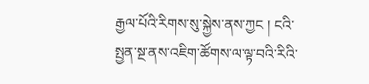རྒྱལ་པོའི་རིགས་སུ་སྐྱེས་ནས་ཀྱང ། ངའི་སྤྱན་སྔ་ནས་འཇིག་ཚོགས་ལ་ལྟ་བའི་རིའི་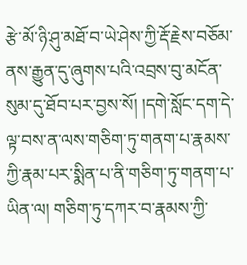རྩེ་མོ་ཉི་ཤུ་མཐོ་བ་ཡེ་ཤེས་ཀྱི་རྡོ་རྗེས་བཅོམ་ནས་རྒྱུན་དུ་ཞུགས་པའི་འབྲས་བུ་མངོན་སུམ་དུ་ཐོབ་པར་བྱས་སོ། །དགེ་སློང་དག་དེ་ལྟ་བས་ན་ལས་གཅིག་ཏུ་གནག་པ་རྣམས་ཀྱི་རྣམ་པར་སྨིན་པ་ནི་གཅིག་ཏུ་གནག་པ་ཡིན་ལ། གཅིག་ཏུ་དཀར་བ་རྣམས་ཀྱི་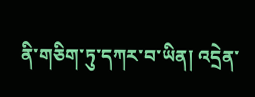ནི་གཅིག་ཏུ་དཀར་བ་ཡིན། འདྲེན་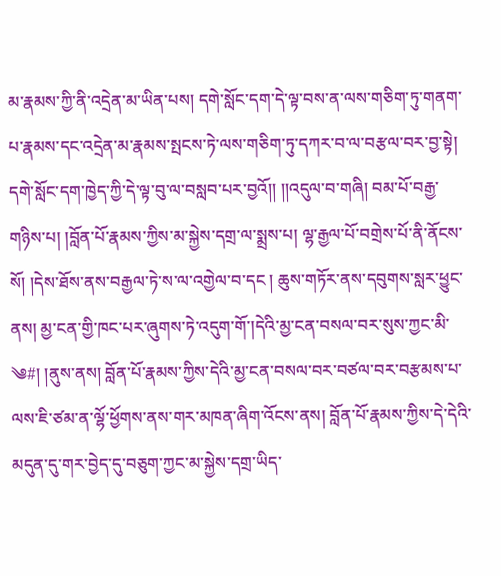མ་རྣམས་ཀྱི་ནི་འདྲེན་མ་ཡིན་པས། དགེ་སློང་དག་དེ་ལྟ་བས་ན་ལས་གཅིག་ཏུ་གནག་པ་རྣམས་དང་འདྲེན་མ་རྣམས་སྤངས་ཏེ་ལས་གཅིག་ཏུ་དཀར་བ་ལ་བརྩལ་བར་བྱ་སྟེ། དགེ་སློང་དག་ཁྱེད་ཀྱི་དེ་ལྟ་བུ་ལ་བསླབ་པར་བྱའོ།། །།འདུལ་བ་གཞི། བམ་པོ་བརྒྱ་གཉིས་པ། །བློན་པོ་རྣམས་ཀྱིས་མ་སྐྱེས་དགྲ་ལ་སྨྲས་པ། ལྷ་རྒྱལ་པོ་བགྲེས་པོ་ནི་ནོངས་སོ། །དེས་ཐོས་ནས་བརྒྱལ་ཏེ་ས་ལ་འགྱེལ་བ་དང ། ཆུས་གཏོར་ནས་དབུགས་སླར་ཕྱུང་ནས། མྱ་ངན་གྱི་ཁང་པར་ཞུགས་ཏེ་འདུག་གོ་།དེའི་མྱ་ངན་བསལ་བར་སུས་ཀྱང་མི་
༄#། །ནུས་ནས། བློན་པོ་རྣམས་ཀྱིས་དེའི་མྱ་ངན་བསལ་བར་བཙལ་བར་བརྩམས་པ་ལས་ཇི་ཙམ་ན་ལྷོ་ཕྱོགས་ནས་གར་མཁན་ཞིག་འོངས་ནས། བློན་པོ་རྣམས་ཀྱིས་དེ་དེའི་མདུན་དུ་གར་བྱེད་དུ་བཅུག་ཀྱང་མ་སྐྱེས་དགྲ་ཡིད་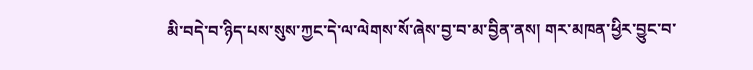མི་བདེ་བ་ཉིད་པས་སུས་ཀྱང་དེ་ལ་ལེགས་སོ་ཞེས་བྱ་བ་མ་བྱིན་ནས། གར་མཁན་ཕྱིར་བྱུང་བ་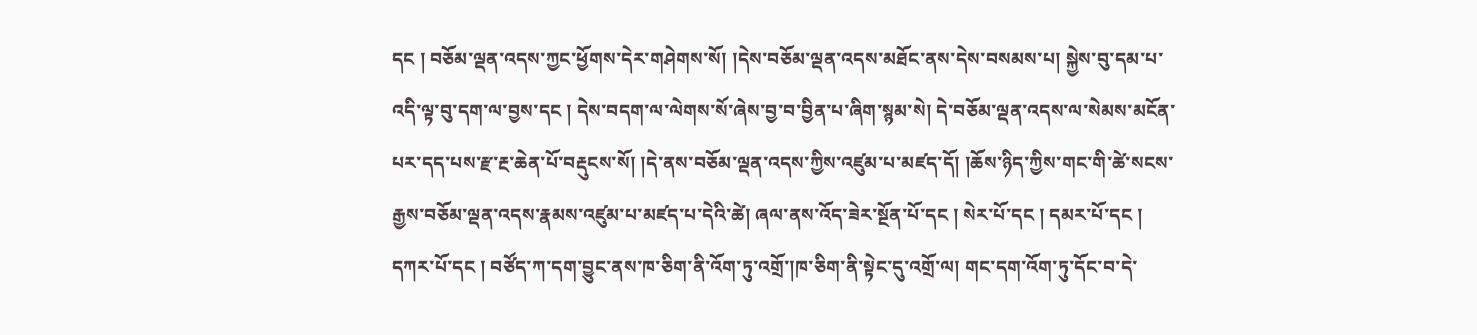དང ། བཅོམ་ལྡན་འདས་ཀྱང་ཕྱོགས་དེར་གཤེགས་སོ། །དེས་བཅོམ་ལྡན་འདས་མཐོང་ནས་དེས་བསམས་པ། སྐྱེས་བུ་དམ་པ་འདི་ལྟ་བུ་དག་ལ་བྱས་དང ། དེས་བདག་ལ་ལེགས་སོ་ཞེས་བྱ་བ་བྱིན་པ་ཞིག་སྙམ་སེ། དེ་བཅོམ་ལྡན་འདས་ལ་སེམས་མངོན་པར་དད་པས་རྫ་རྔ་ཆེན་པོ་བརྡུངས་སོ། །དེ་ནས་བཅོམ་ལྡན་འདས་ཀྱིས་འཛུམ་པ་མཛད་དོ། །ཆོས་ཉིད་ཀྱིས་གང་གི་ཚེ་སངས་རྒྱས་བཅོམ་ལྡན་འདས་རྣམས་འཛུམ་པ་མཛད་པ་དེའི་ཚེ། ཞལ་ནས་འོད་ཟེར་སྔོན་པོ་དང ། སེར་པོ་དང ། དམར་པོ་དང ། དཀར་པོ་དང ། བཙོད་ཀ་དག་བྱུང་ནས་ཁ་ཅིག་ནི་འོག་ཏུ་འགྲོ་།ཁ་ཅིག་ནི་སྟེང་དུ་འགྲོ་ལ། གང་དག་འོག་ཏུ་དོང་བ་དེ་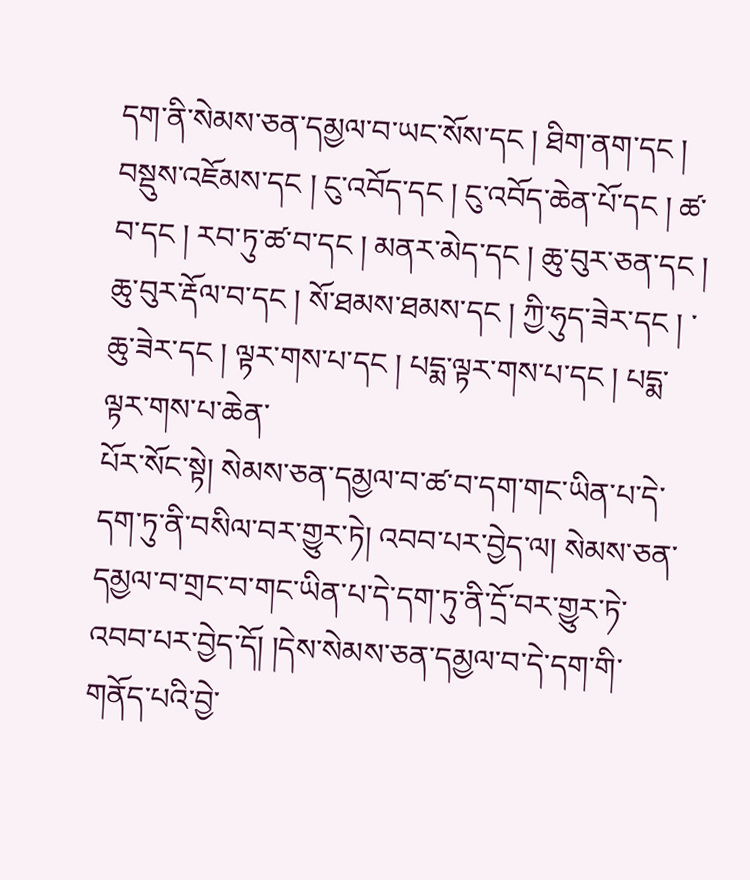དག་ནི་སེམས་ཅན་དམྱལ་བ་ཡང་སོས་དང ། ཐིག་ནག་དང ། བསྡུས་འཇོམས་དང ། ངུ་འབོད་དང ། ངུ་འབོད་ཆེན་པོ་དང ། ཚ་བ་དང ། རབ་ཏུ་ཚ་བ་དང ། མནར་མེད་དང ། ཆུ་བུར་ཅན་དང ། ཆུ་བུར་རྡོལ་བ་དང ། སོ་ཐམས་ཐམས་དང ། ཀྱི་ཧུད་ཟེར་དང ། ་ཆུ་ཟེར་དང ། ལྟར་གས་པ་དང ། པདྨ་ལྟར་གས་པ་དང ། པདྨ་ལྟར་གས་པ་ཆེན་
པོར་སོང་སྟེ། སེམས་ཅན་དམྱལ་བ་ཚ་བ་དག་གང་ཡིན་པ་དེ་དག་ཏུ་ནི་བསིལ་བར་གྱུར་ཏེ། འབབ་པར་བྱེད་ལ། སེམས་ཅན་དམྱལ་བ་གྲང་བ་གང་ཡིན་པ་དེ་དག་ཏུ་ནི་དྲོ་བར་གྱུར་ཏེ་འབབ་པར་བྱེད་དོ། །དེས་སེམས་ཅན་དམྱལ་བ་དེ་དག་གི་གནོད་པའི་བྱེ་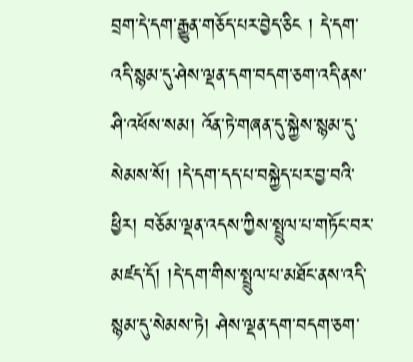བྲག་དེ་དག་རྒྱུན་གཅོད་པར་བྱེད་ཅིང ། དེ་དག་འདི་སྙམ་དུ་ཤེས་ལྡན་དག་བདག་ཅག་འདི་ནས་ཤི་འཕོས་སམ། འོན་ཏེ་གཞན་དུ་སྐྱེས་སྙམ་དུ་སེམས་སོ། །དེ་དག་དད་པ་བསྐྱེད་པར་བྱ་བའི་ཕྱིར། བཅོམ་ལྡན་འདས་ཀྱིས་སྤྲུལ་པ་གཏོང་བར་མཛད་དོ། །དེ་དག་གིས་སྤྲུལ་པ་མཐོང་ནས་འདི་སྙམ་དུ་སེམས་ཏེ། ཤེས་ལྡན་དག་བདག་ཅག་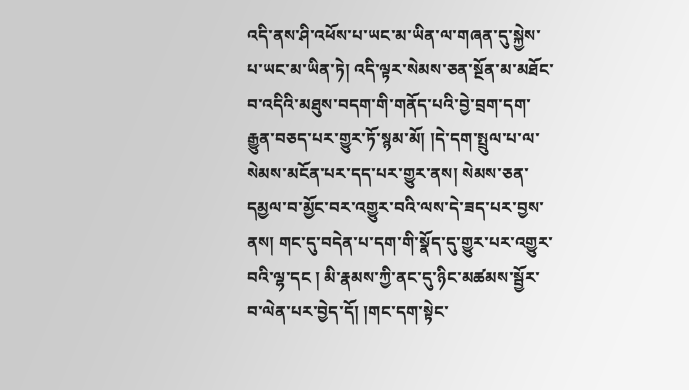འདི་ནས་ཤི་འཕོས་པ་ཡང་མ་ཡིན་ལ་གཞན་དུ་སྐྱེས་པ་ཡང་མ་ཡིན་ཏེ། འདི་ལྟར་སེམས་ཅན་སྔོན་མ་མཐོང་བ་འདིའི་མཐུས་བདག་གི་གནོད་པའི་བྱེ་བྲག་དག་རྒྱུན་བཅད་པར་གྱུར་ཏོ་སྙམ་མོ། །དེ་དག་སྤྲུལ་པ་ལ་སེམས་མངོན་པར་དད་པར་གྱུར་ནས། སེམས་ཅན་དམྱལ་བ་མྱོང་བར་འགྱུར་བའི་ལས་དེ་ཟད་པར་བྱས་ནས། གང་དུ་བདེན་པ་དག་གི་སྣོད་དུ་གྱུར་པར་འགྱུར་བའི་ལྷ་དང ། མི་རྣམས་ཀྱི་ནང་དུ་ཉིང་མཚམས་སྦྱོར་བ་ལེན་པར་བྱེད་དོ། །གང་དག་སྟེང་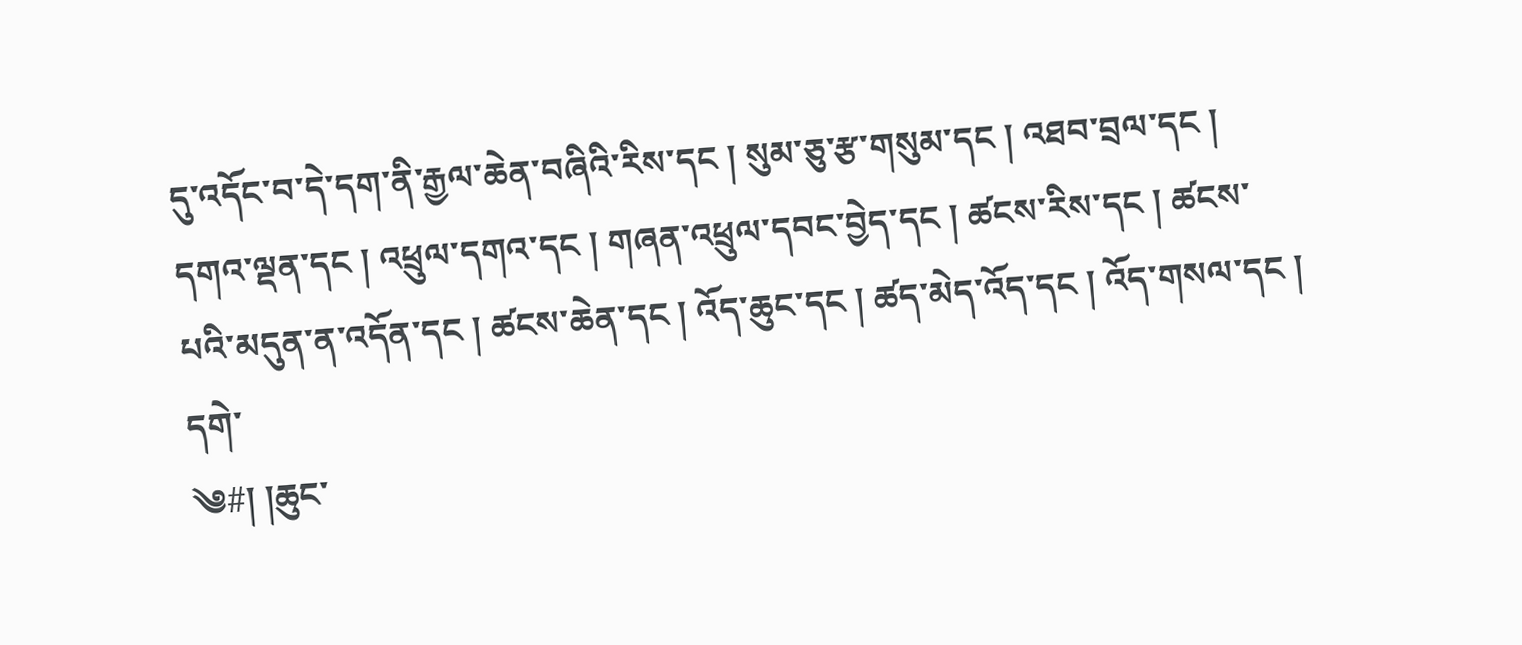དུ་འདོང་བ་དེ་དག་ནི་རྒྱལ་ཆེན་བཞིའི་རིས་དང ། སུམ་ཅུ་རྩ་གསུམ་དང ། འཐབ་བྲལ་དང ། དགའ་ལྡན་དང ། འཕྲུལ་དགའ་དང ། གཞན་འཕྲུལ་དབང་བྱེད་དང ། ཚངས་རིས་དང ། ཚངས་པའི་མདུན་ན་འདོན་དང ། ཚངས་ཆེན་དང ། འོད་ཆུང་དང ། ཚད་མེད་འོད་དང ། འོད་གསལ་དང ། དགེ་
༄#། །ཆུང་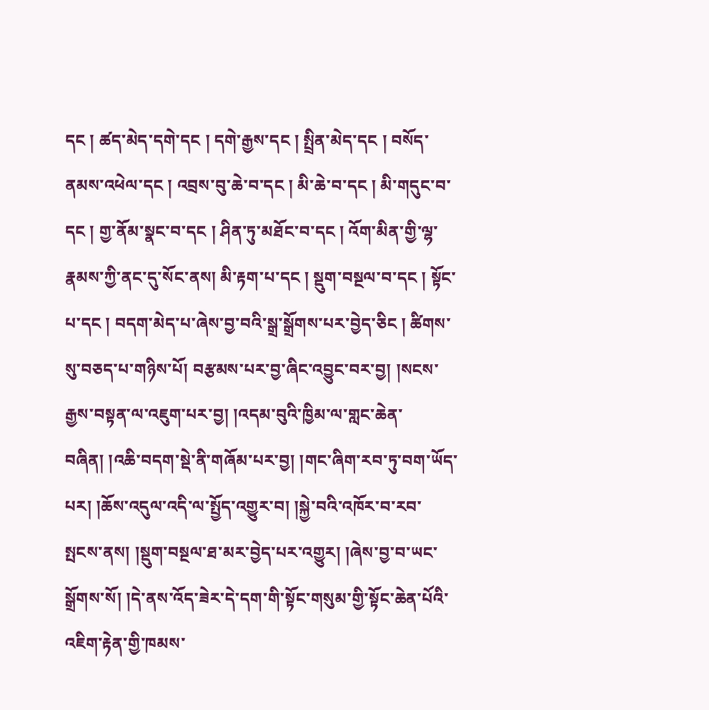དང ། ཚད་མེད་དགེ་དང ། དགེ་རྒྱས་དང ། སྤྲིན་མེད་དང ། བསོད་ནམས་འཕེལ་དང ། འབྲས་བུ་ཆེ་བ་དང ། མི་ཆེ་བ་དང ། མི་གདུང་བ་དང ། གྱ་ནོམ་སྣང་བ་དང ། ཤིན་ཏུ་མཐོང་བ་དང ། འོག་མིན་གྱི་ལྷ་རྣམས་ཀྱི་ནང་དུ་སོང་ནས། མི་རྟག་པ་དང ། སྡུག་བསྔལ་བ་དང ། སྟོང་པ་དང ། བདག་མེད་པ་ཞེས་བྱ་བའི་སྒྲ་སྒྲོགས་པར་བྱེད་ཅིང ། ཚིགས་སུ་བཅད་པ་གཉིས་པོ། བརྩམས་པར་བྱ་ཞིང་འབྱུང་བར་བྱ། །སངས་རྒྱས་བསྟན་ལ་འཇུག་པར་བྱ། །འདམ་བུའི་ཁྱིམ་ལ་གླང་ཆེན་བཞིན། །འཆི་བདག་སྡེ་ནི་གཞོམ་པར་བྱ། །གང་ཞིག་རབ་ཏུ་བག་ཡོད་པར། །ཆོས་འདུལ་འདི་ལ་སྤྱོད་འགྱུར་བ། །སྐྱེ་བའི་འཁོར་བ་རབ་སྤངས་ནས། །སྡུག་བསྔལ་ཐ་མར་བྱེད་པར་འགྱུར། །ཞེས་བྱ་བ་ཡང་སྒྲོགས་སོ། །དེ་ནས་འོད་ཟེར་དེ་དག་གི་སྟོང་གསུམ་གྱི་སྟོང་ཆེན་པོའི་འཇིག་རྟེན་གྱི་ཁམས་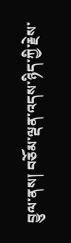བྱུལ་ནས། བཅོམ་ལྡན་འདས་ཉིད་ཀྱི་རྗེས་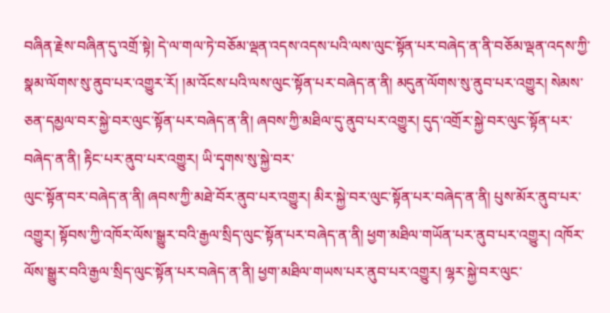བཞིན་རྗེས་བཞིན་དུ་འགྲོ་སྟེ། དེ་ལ་གལ་ཏེ་བཅོམ་ལྡན་འདས་འདས་པའི་ལས་ལུང་སྟོན་པར་བཞེད་ན་ནི་བཅོམ་ལྡན་འདས་ཀྱི་སྣམ་ལོགས་སུ་ནུབ་པར་འགྱུར་རོ། །མ་འོངས་པའི་ལས་ལུང་སྟོན་པར་བཞེད་ན་ནི། མདུན་ལོགས་སུ་ནུབ་པར་འགྱུར། སེམས་ཅན་དམྱལ་བར་སྐྱེ་བར་ལུང་སྟོན་པར་བཞེད་ན་ནི། ཞབས་ཀྱི་མཐིལ་དུ་ནུབ་པར་འགྱུར། དུད་འགྲོར་སྐྱེ་བར་ལུང་སྟོན་པར་བཞེད་ན་ནི། རྟིང་པར་ནུབ་པར་འགྱུར། ཡི་དྭགས་སུ་སྐྱེ་བར་
ལུང་སྟོན་བར་བཞེད་ན་ནི། ཞབས་ཀྱི་མཐེ་བོར་ནུབ་པར་འགྱུར། མིར་སྐྱེ་བར་ལུང་སྟོན་པར་བཞེད་ན་ནི། པུས་མོར་ནུབ་པར་འགྱུར། སྟོབས་ཀྱི་འཁོར་ལོས་སྒྱུར་བའི་རྒྱལ་སྲིད་ལུང་སྟོན་པར་བཞེད་ན་ནི། ཕྱག་མཐིལ་གཡོན་པར་ནུབ་པར་འགྱུར། འཁོར་ལོས་སྒྱུར་བའི་རྒྱལ་སྲིད་ལུང་སྟོན་པར་བཞེད་ན་ནི། ཕྱག་མཐིལ་གཡས་པར་ནུབ་པར་འགྱུར། ལྷར་སྐྱེ་བར་ལུང་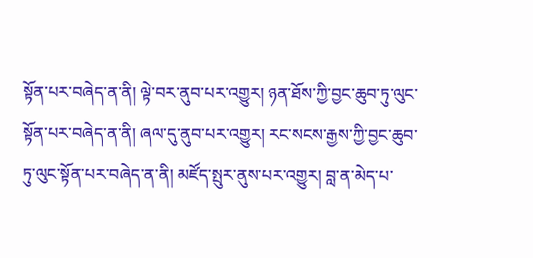སྟོན་པར་བཞེད་ན་ནི། ལྟེ་བར་ནུབ་པར་འགྱུར། ཉན་ཐོས་ཀྱི་བྱང་ཆུབ་ཏུ་ལུང་སྟོན་པར་བཞེད་ན་ནི། ཞལ་དུ་ནུབ་པར་འགྱུར། རང་སངས་རྒྱས་ཀྱི་བྱང་ཆུབ་ཏུ་ལུང་སྟོན་པར་བཞེད་ན་ནི། མཛོད་སྤུར་ནུས་པར་འགྱུར། བླ་ན་མེད་པ་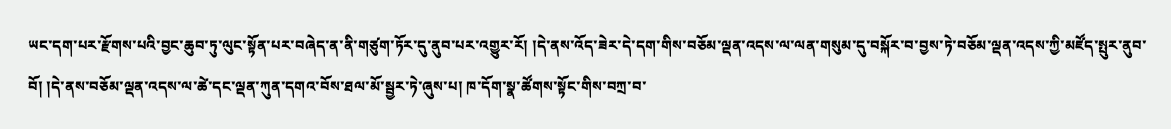ཡང་དག་པར་རྫོགས་པའི་བྱང་ཆུབ་ཏུ་ལུང་སྟོན་པར་བཞེད་ན་ནི་གཙུག་ཏོར་དུ་ནུབ་པར་འགྱུར་རོ། །དེ་ནས་འོད་ཟེར་དེ་དག་གིས་བཅོམ་ལྡན་འདས་ལ་ལན་གསུམ་དུ་བསྐོར་བ་བྱས་ཏེ་བཅོམ་ལྡན་འདས་ཀྱི་མཛོད་སྤུར་ནུབ་བོ། །དེ་ནས་བཅོམ་ལྡན་འདས་ལ་ཚེ་དང་ལྡན་ཀུན་དགའ་བོས་ཐལ་མོ་སྦྱར་ཏེ་ཞུས་པ། ཁ་དོག་སྣ་ཚོགས་སྟོང་གིས་བཀྲ་བ་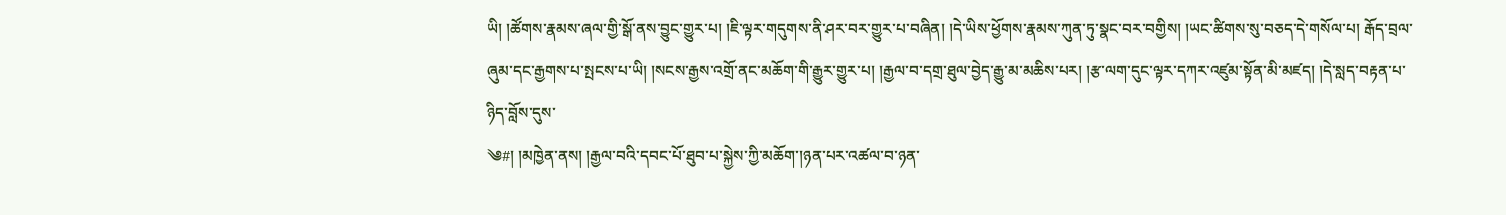ཡི། །ཚོགས་རྣམས་ཞལ་གྱི་སྒོ་ནས་བྱུང་གྱུར་པ། །ཇི་ལྟར་གདུགས་ནི་ཤར་བར་གྱུར་པ་བཞིན། །དེ་ཡིས་ཕྱོགས་རྣམས་ཀུན་ཏུ་སྣང་བར་བགྱིས། །ཡང་ཚིགས་སུ་བཅད་དེ་གསོལ་པ། རྒོད་བྲལ་ཞུམ་དང་རྒྱགས་པ་སྤངས་པ་ཡི། །སངས་རྒྱས་འགྲོ་ནང་མཆོག་གི་རྒྱུར་གྱུར་པ། །རྒྱལ་བ་དགྲ་ཐུལ་བྱེད་རྒྱུ་མ་མཆིས་པར། །རྩ་ལག་དུང་ལྟར་དཀར་འཛུམ་སྟོན་མི་མཛད། །དེ་སླད་བརྟན་པ་ཉིད་བློས་དུས་
༄#། །མཁྱེན་ནས། །རྒྱལ་བའི་དབང་པོ་ཐུབ་པ་སྐྱེས་ཀྱི་མཆོག་།ཉན་པར་འཚལ་བ་ཉན་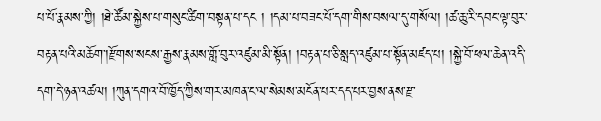པ་པོ་རྣམས་ཀྱི། །ཐེ་ཚོམ་སྐྱེས་པ་གསུང་ཚིག་བསྟན་པ་དང ། །དམ་པ་བཟང་པོ་དག་གིས་བསལ་དུ་གསོལ། །ཚ་ཆུ་རི་དབང་ལྟ་བུར་བརྟན་པའི་མཆོག་།རྫོགས་སངས་རྒྱས་རྣམས་གློ་བུར་འཛུམ་མི་སྟོན། །བརྟན་པ་ཅི་སླད་འཛུམ་པ་སྟོན་མཛད་པ། །སྐྱེ་བོ་ཕལ་ཆེན་འདི་དག་དེ་ཉན་འཚལ། །ཀུན་དགའ་བོ་ཁྱོད་ཀྱིས་གར་མཁན་ང་ལ་སེམས་མངོན་པར་དད་པར་བྱས་ནས་རྫ་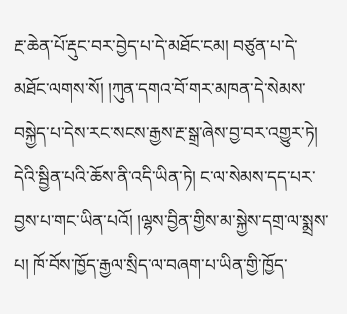རྔ་ཆེན་པོ་རྡུང་བར་བྱེད་པ་དེ་མཐོང་ངམ། བཙུན་པ་དེ་མཐོང་ལགས་སོ། །ཀུན་དགའ་བོ་གར་མཁན་དེ་སེམས་བསྐྱེད་པ་དེས་རང་སངས་རྒྱས་རྔ་སྒྲ་ཞེས་བྱ་བར་འགྱུར་ཏེ། དེའི་སྦྱིན་པའི་ཆོས་ནི་འདི་ཡིན་ཏེ། ང་ལ་སེམས་དད་པར་བྱས་པ་གང་ཡིན་པའོ། །ལྷས་བྱིན་གྱིས་མ་སྐྱེས་དགྲ་ལ་སྨྲས་པ། ཁོ་བོས་ཁྱོད་རྒྱལ་སྲིད་ལ་བཞག་པ་ཡིན་གྱི་ཁྱོད་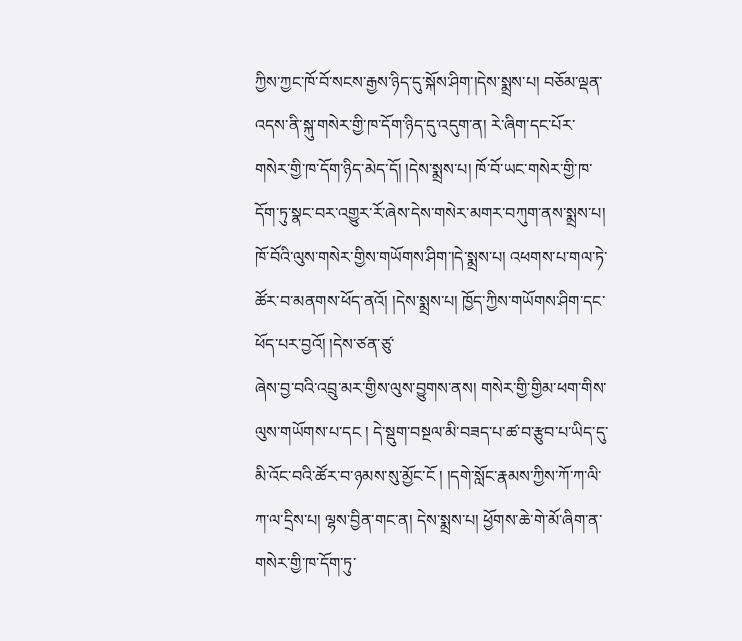ཀྱིས་ཀྱང་ཁོ་བོ་སངས་རྒྱས་ཉིད་དུ་སྐོས་ཤིག་།དེས་སྨྲས་པ། བཅོམ་ལྡན་འདས་ནི་སྐུ་གསེར་གྱི་ཁ་དོག་ཉིད་དུ་འདུག་ན། རེ་ཞིག་དང་པོར་གསེར་གྱི་ཁ་དོག་ཉིད་མེད་དོ། །དེས་སྨྲས་པ། ཁོ་བོ་ཡང་གསེར་གྱི་ཁ་དོག་ཏུ་སྣང་བར་འགྱུར་རོ་ཞེས་དེས་གསེར་མགར་བཀུག་ནས་སྨྲས་པ། ཁོ་བོའི་ལུས་གསེར་གྱིས་གཡོགས་ཤིག་།དེ་སྨྲས་པ། འཕགས་པ་གལ་ཏེ་ཚོར་བ་མནགས་ཕོད་ནའོ། །དེས་སྨྲས་པ། ཁྱོད་ཀྱིས་གཡོགས་ཤིག་དང་ཕོད་པར་བྱའོ། །དེས་ཙན་ཙུ་
ཞེས་བྱ་བའི་འབྲུ་མར་གྱིས་ལུས་བྱུགས་ནས། གསེར་གྱི་གྱིམ་ཕག་གིས་ལུས་གཡོགས་པ་དང ། དེ་སྡུག་བསྔལ་མི་བཟད་པ་ཚ་བ་རྩུབ་པ་ཡིད་དུ་མི་འོང་བའི་ཚོར་བ་ཉམས་སུ་མྱོང་ངོ ། །དགེ་སློང་རྣམས་ཀྱིས་ཀོ་ཀ་ལི་ཀ་ལ་དྲིས་པ། ལྷས་བྱིན་གང་ན། དེས་སྨྲས་པ། ཕྱོགས་ཆེ་གེ་མོ་ཞིག་ན་གསེར་གྱི་ཁ་དོག་ཏུ་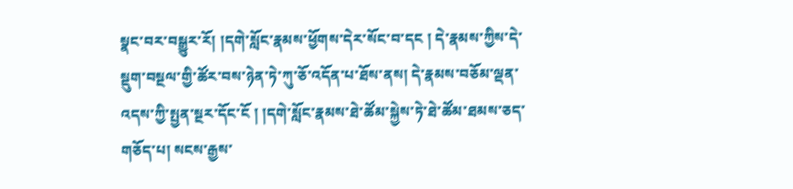སྣང་བར་བསྒྱུར་རོ། །དགེ་སློང་རྣམས་ཕྱོགས་དེར་སོང་བ་དང ། དེ་རྣམས་ཀྱིས་དེ་སྡུག་བསྔལ་གྱི་ཚོར་བས་ཉེན་ཏེ་ཀུ་ཅོ་འདོན་པ་ཐོས་ནས། དེ་རྣམས་བཅོམ་ལྡན་འདས་ཀྱི་སྤྱན་སྔར་དོང་ངོ ། །དགེ་སློང་རྣམས་ཐེ་ཚོམ་སྐྱེས་ཏེ་ཐེ་ཚོམ་ཐམས་ཅད་གཅོད་པ། སངས་རྒྱས་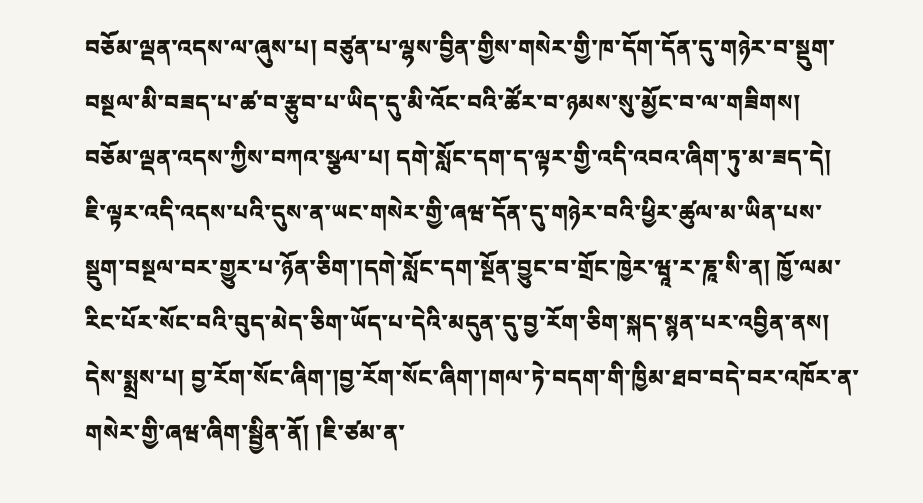བཅོམ་ལྡན་འདས་ལ་ཞུས་པ། བཙུན་པ་ལྷས་བྱིན་གྱིས་གསེར་གྱི་ཁ་དོག་དོན་དུ་གཉེར་བ་སྡུག་བསྔལ་མི་བཟད་པ་ཚ་བ་རྩུབ་པ་ཡིད་དུ་མི་འོང་བའི་ཚོར་བ་ཉམས་སུ་མྱོང་བ་ལ་གཟིགས། བཅོམ་ལྡན་འདས་ཀྱིས་བཀའ་སྩལ་པ། དགེ་སློང་དག་ད་ལྟར་གྱི་འདི་འབའ་ཞིག་ཏུ་མ་ཟད་དེ། ཇི་ལྟར་འདི་འདས་པའི་དུས་ན་ཡང་གསེར་གྱི་ཞཝ་དོན་དུ་གཉེར་བའི་ཕྱིར་ཚུལ་མ་ཡིན་པས་སྡུག་བསྔལ་བར་གྱུར་པ་ཉོན་ཅིག་།དགེ་སློང་དག་སྔོན་བྱུང་བ་གྲོང་ཁྱེར་ཝཱ་ར་ཎཱ་སི་ན། ཁྱོ་ལམ་རིང་པོར་སོང་བའི་བུད་མེད་ཅིག་ཡོད་པ་དེའི་མདུན་དུ་བྱ་རོག་ཅིག་སྐད་སྙན་པར་འབྱིན་ནས། དེས་སྨྲས་པ། བྱ་རོག་སོང་ཞིག་།བྱ་རོག་སོང་ཞིག་།གལ་ཏེ་བདག་གི་ཁྱིམ་ཐབ་བདེ་བར་འཁོར་ན་གསེར་གྱི་ཞཝ་ཞིག་སྦྱིན་ནོ། །ཇི་ཙམ་ན་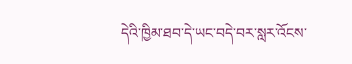དེའི་ཁྱིམ་ཐབ་དེ་ཡང་བདེ་བར་སླར་འོངས་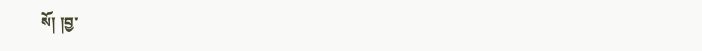སོ། །བྱ་